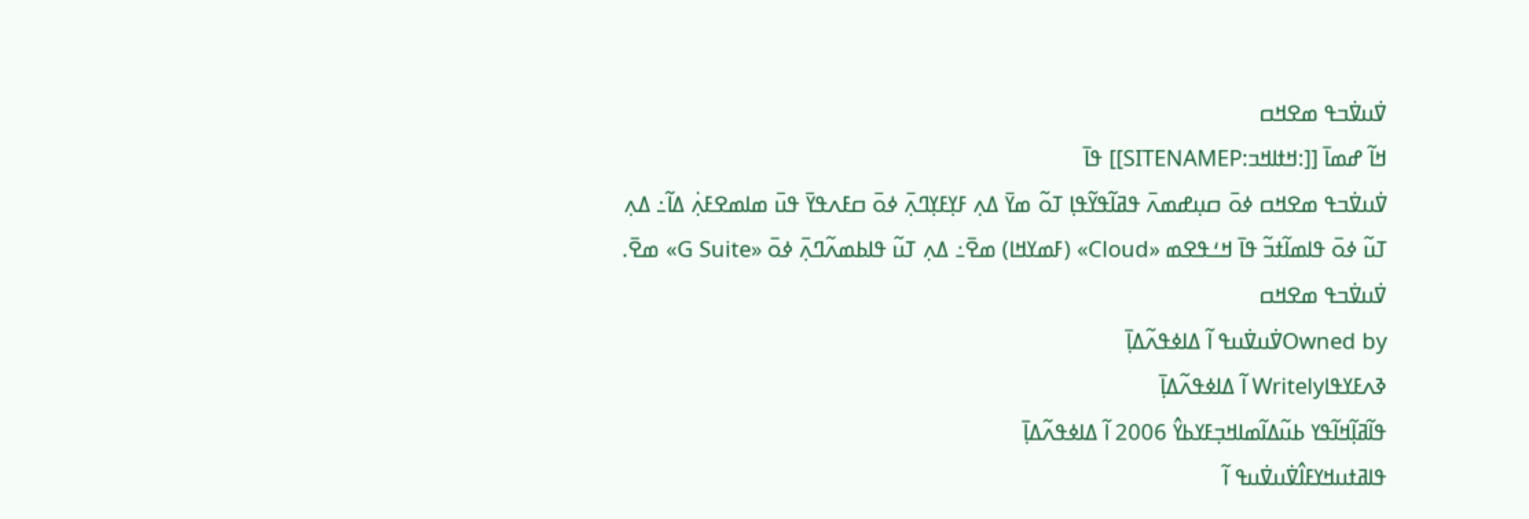ߜ߭ߎߜ߭ߏߟ ߘߐߞߛ
ߞߊ߬ ߝߘߊ߫ [[:ߞߙߊߞߏ:SITENAMEP]] ߟߊ߫
ߜ߭ߎߜ߭ߏߟ ߘߐߞߛ ߦߋ߫ ߛߎ߲ߝߘߍ߫ ߟߥߊ߬ߟߌ߬ߟߊ߲ ߠߋ߬ ߘߌ߫ ߡߍ߲ ߓߌ߲ߓߌ߲ߣߍ߲߫ ߦߋ߫ ߛߓߍߟߌ߫ ߟߎ߫ ߘߊߘߐߓߍ߲߭ ߡߊ߬߸ ߡߍ߲ ߠߎ߬ ߦߋ߫ ߟߊߘߊ߬ߙߏ߬ ߟߊ߫ ߞߑߟߐߘ «Cloud» (ߓߘߌߞߊ) ߘߐ߫߸ ߡߍ߲ ߠߎ߬ ߟߊߕߘߍ߬ߣߍ߲߫ ߦߋ߫ «G Suite» ߘߐ߫.
ߜ߭ߎߜ߭ߏߟ ߘߐߞߛ
Owned byߜ߭ߎߜ߭ߎߟ ߊ߬ ߡߊߦߟߍ߬ߡߊ߲߫
ߢߍߓߌߟߊWritely ߊ߬ ߡߊߦߟߍ߬ߡߊ߲߫
ߟߊ߬ߥߊ߲߬ߞߊ߬ߟߌ ߕߎ߬ߡߊ߬ߘߊߞߏ߲ߓߌߕߌ߮ 2006 ߊ߬ ߡߊߦߟߍ߬ߡߊ߲߫
ߟߊߥߙߎߞߌߓߊ߮ߜ߭ߎߜ߭ߎߟ ߊ߬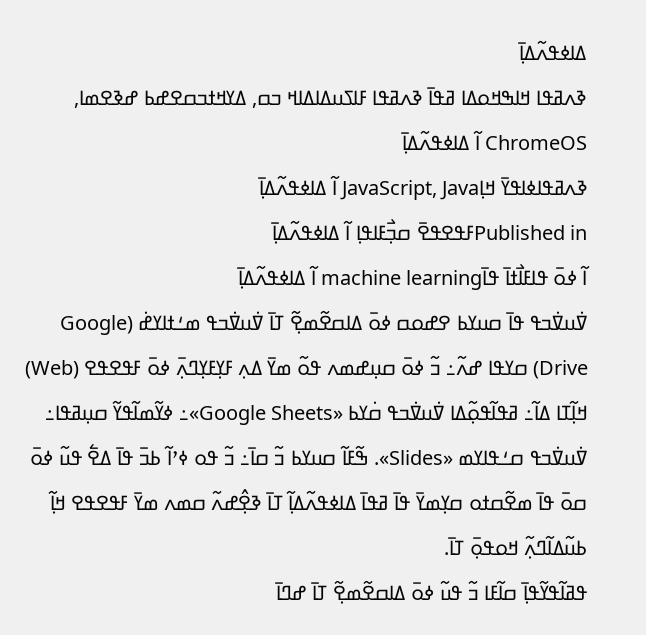ߡߊߦߟߍ߬ߡߊ߲߫
ߢߍߥߟߊ ߞߊߒߞߋߡߊ ߥߟߊ߫ ߢߍߥߟߊ ߓߊߖߎߡߊߡߊߞ ߏߛ, ߡߌߞߙߏߛߐߝߕ ߝߢߐߘߊ, ChromeOS ߊ߬ ߡߊߦߟߍ߬ߡߊ߲߫
ߢߍߥߟߊߦߊߟߌ߫ ߞߊ߲JavaScript, Java ߊ߬ ߡߊߦߟߍ߬ߡߊ߲߫
Published inߓߟߐߟߐ߫ ߛߏ߲߯ߓߊߟߊ߲ ߊ߬ ߡߊߦߟߍ߬ߡߊ߲߫
ߊ߬ ߦߋ߫ ߟߊߓߊ߯ߙߊ߫ ߟߊ߫machine learning ߊ߬ ߡߊߦߟߍ߬ߡߊ߲߫
ߜ߭ߎߜ߭ߏߟ ߟߊ߫ ߛߎߌߕ ߐߝߋߛ ߦߋ߫ ߡߊߛߐ߬ߘߐ߲߬ ߠߊ߫ ߜ߭ߎߜ߭ߏߟ ߘߑߙߊߌߝ߭ (Google Drive) ߛߌߟߊ ߝߍ߬߸ ߏ߬ ߦߋ߫ ߛߎ߲ߝߘߍ ߟߋ߬ ߘߌ߫ ߡߍ߲ ߓߌ߲ߓߌ߲ߣߍ߲߫ ߦߋ߫ ߓߟߐߟߐ (Web) ߞߊ߲߬ߠߊ ߡߊ߬߸ ߥߟߊ߬ߟߋ߲߬ߡߊ ߜ߭ߎߜ߭ߏߟ ߛ߭ߌߕ «Google Sheets»߸ ߦߌ߬ߘߊ߬ߟߌ߬ ߛߎ߲ߥߟߊ߸ ߜ߭ߎߜ߭ߏߟ ߛߑߟߊߌߘ «Slides». ߒ߬ߓߊ߬ ߛߎߌߕ ߏ߬ ߛߊ߫߸ ߏ߬ ߟߋ ߦߴߊ߬ ߕߏ߫ ߟߊ߫ ߡߐ߱ ߟߎ߬ ߦߋ߫ ߛߋ߫ ߟߊ߫ ߘߐ߬ߛߙߋ ߛߌ߲ߘߌ߫ ߟߊ߫ ߥߟߊ߫ ߡߊߦߟߍ߬ߡߊ߲߬ ߠߊ߫ ߢߐ߲߮ߝߍ߬ ߛߘߍ ߘߌ߫ ߓߟߐߟߐ ߞߊ߲߬ ߕߎ߬ߡߊ߬ߣߍ߲߬ ߞߋߟߋ߲߫ ߠߊ߫.
ߟߥߊ߬ߟߌ߬ߟߊ߲߫ ߛߊ߬ߓߊ ߏ߬ ߟߎ߬ ߦߋ߫ ߡߊߛߐ߬ߘߐ߲߬ ߠߊ߫ ߝߣߊ߫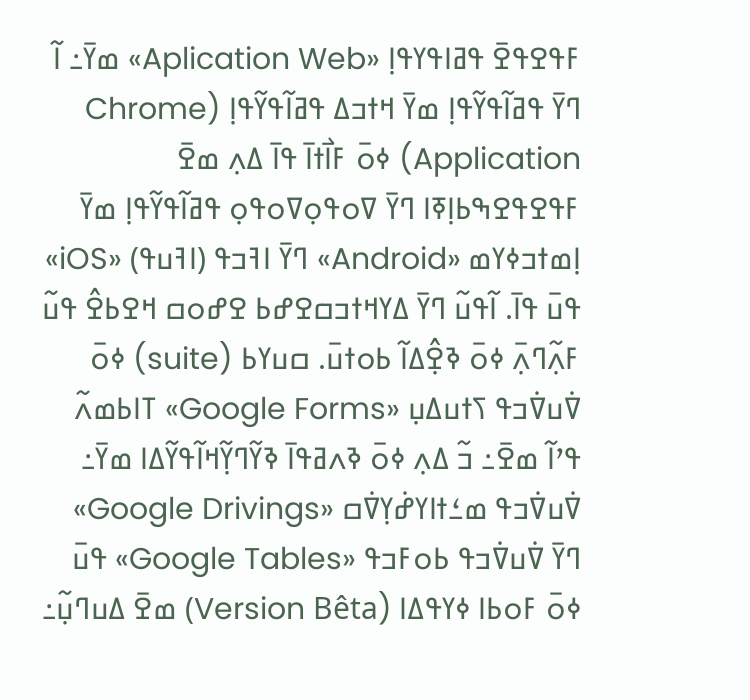ߓߟߐߟߐ߫ ߟߥߊߟߌߟߊ߲ «Aplication Web» ߘߌ߫߸ ߊ߬ ߣߌ߫ ߟߥߊ߬ߟߌ߬ߟߊ߲ ߘߌ߫ ߞߙߏߡ ߟߥߊ߬ߟߌ߬ߟߊ߲ (Chrome Application) ߦߋ߫ ߓߊ߯ߙߊ߫ ߟߊ߫ ߡߍ߲ ߘߐ߫ ߓߟߐߟߐߒߕߊ߲ߧߊ ߣߌ߫ ߜߋߟߋ߲ߜߋߟߋ߲ ߟߥߊ߬ߟߌ߬ߟߊ߲ ߘߌ߫ ߊ߲ߘߙߏߦߌߘ «Android» ߣߌ߫ ߊߔߏߟ (ߊߔߎߟ) «iOS» ߟߎ߫ ߟߊ߫. ߊ߬ߟߎ߬ ߣߌ߫ ߡߌߞߙߏߛߐߝߕ ߐߝߋߛ ߞߐߕߐ߮ ߟߎ߬ ߓߍ߲߬ߣߍ߲߫ ߦߋ߫ ߢߐ߲߮ߡߊ߬ ߕߋߙߎ߫. ߛߎߌߕ (suite) ߦߋ߫ ߜ߭ߎߜ߭ߏߟ ߖߙߎߡߎ߲ «Google Forms» ߠߊߕߘߍ߬ ߟߴߊ߬ ߘߐ߫߸ ߏ߬ ߡߍ߲ ߦߋ߫ ߢߍߥߟߊ߫ ߢߌ߬ߣߌ߲߬ߞߊ߬ߟߌ߬ߡߊ ߘߌ߫߸ ߜ߭ߎߜ߭ߏߟ ߘߑߙߊߌߝ߭ߌ߲ߜ߭ߛ «Google Drivings» ߣߌ߫ ߜ߭ߎߜ߭ߏߟ ߕߋߓߏߟ «Google Tables» ߟߎ߫ ߦߋ߫ ߓߋߕߊ ߦߌߟߡߊ (Version Bêta) ߘߐ߫ ߡߎߣߎ߲߬߸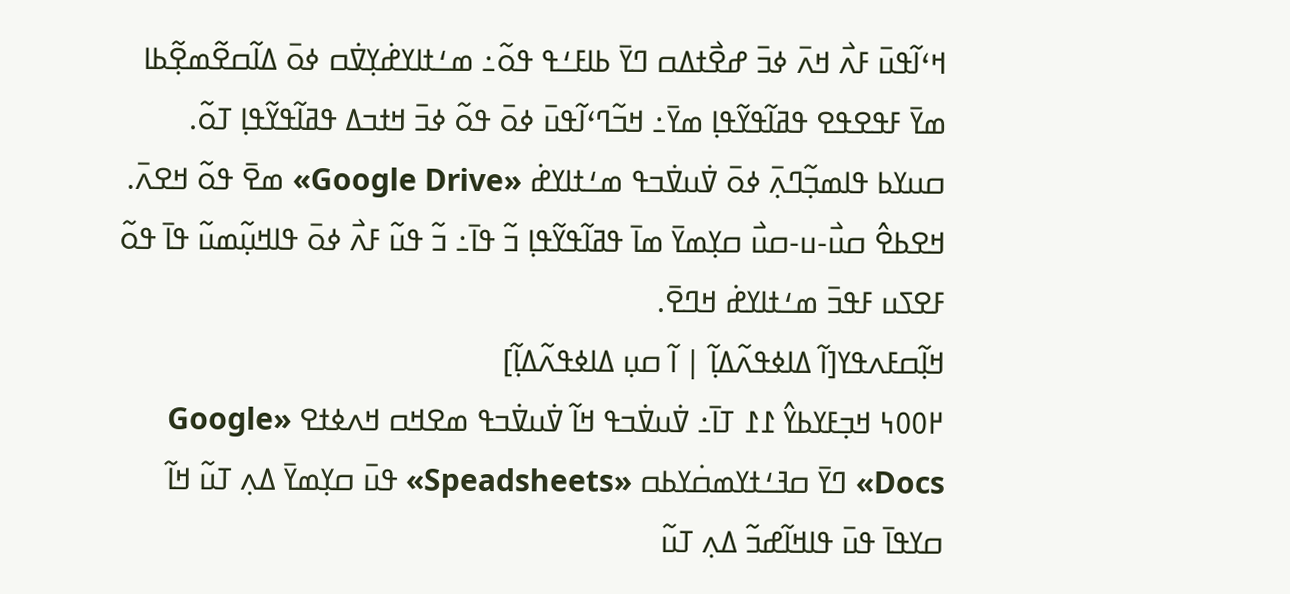ߞߵߊ߬ߟߎ߫ ߓߍ߯ ߞߍ߫ ߦߏ߫ ߝߐ߯ߙߡߛ ߣߌ߫ ߕߊߓߑߟ ߟߋ߬߸ ߘߑߙߊߌߝ߭ߌ߲ߜ߭ߛ ߦߋ߫ ߡߊ߬ߛߐ߬ߘߐ߲߬ߕߊ ߘߌ߫ ߓߟߐߟߐ ߟߥߊ߬ߟߌ߬ߟߊ߲ ߘߌ߫߸ ߞߏ߬ߣߵߊ߬ߟߎ߫ ߦߋ߫ ߟߋ߬ ߦߏ߫ ߞߙߏߡ ߟߥߊ߬ߟߌ߬ߟߊ߲ ߠߋ߬.
ߛߎߌߕ ߟߊߘߏ߲߬ߣߍ߲߫ ߦߋ߫ ߜ߭ߎߜ߭ߏߟ ߘߑߙߊߌߝ߭ «Google Drive» ߘߐ߫ ߟߋ߬ ߞߐߍ߫. ߞߐߕߐ߮ ߛߎ߯-ߎ-ߛߎ߯ ߛߌ߲ߘߌ߫ ߘߊ߫ ߟߥߊ߬ߟߌ߬ߟߊ߲ ߏ߬ ߟߊ߫߸ ߏ߬ ߟߎ߬ ߓߍ߯ ߦߋ߫ ߟߊߞߎ߲߬ߘߎ߬ ߟߊ߫ ߟߋ߬ ߓߐߖߎ ߓߟߏ߫ ߘߑߙߊߌߝ߭ ߞߣߐ߫.
ߞߊ߲߬ߛߓߍߟߌ[ߊ߬ ߡߊߦߟߍ߬ߡߊ߲߬ | ߊ߬ ߛߎ߲ ߡߊߦߟߍ߬ߡߊ߲߬]
߂߀߀߆ ߞߏ߲ߓߌߕߌ߮ ߁߁ ߠߊ߫߸ ߜ߭ߎߜ߭ߏߟ ߞߊ߬ ߜ߭ߎߜ߭ߏߟ ߘߐߞߛ ߞߍߦߙߐ «Google Docs» ߣߌ߫ ߛߔߑߙߌߘߛ߭ߌߕߛ «Speadsheets» ߟߎ߫ ߛߌ߲ߘߌ߫ ߡߍ߲ ߠߎ߬ ߞߊ߬ ߛߌߟߊ߫ ߟߎ߫ ߟߊߞߊ߬ߝߏ߬ ߡߍ߲ ߠߎ߬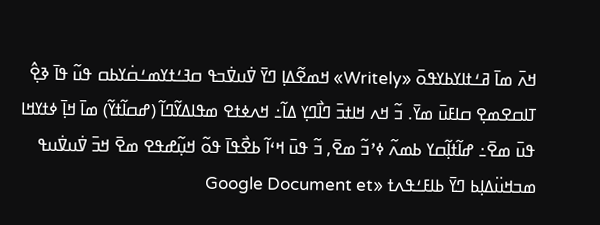ߞߍ߫ ߘߊ߫ ߥߑߙߊߌߕߌߟߋ߫ «Writely» ߞߘߐ߬ߡߊ߲ ߣߌ߫ ߜ߭ߎߜ߭ߏߟ ߛߔߑߙߌߘߑߛ߭ߌߕߛ ߟߎ߬ ߟߊ߫ ߢߐ߲߮ ߠߊߛߐߘߐ߲ ߛߊߓߎ߫ ߘߌ߫. ߏ߬ ߞߍ ߞߊߙߏ߫ ߣߊ߯ߣߌ߲ ߡߊ߬߸ ߞߍߦߙߐ ߘߟߊߡߌ߬ߣߊ߬ (ߝߛߊ߬ߙߌ߬) ߘߊ߫ ߞߊ߲߫ ߦߙߌߞߊ ߟߎ߫ ߘߐ߫߸ ߝߊ߬ߙߊ߲߬ߛߌ ߕߘߍ߬ ߦߴߏ߬ ߘߐ߫, ߏ߬ ߟߎ߫ ߞߵߊ߬ ߕߐ߯ߟߊ߫ ߟߋ߬ ߞߎ߲߬ߝߟߐ ߘߐ߫ ߞߏ߫ ߜ߭ߎߜ߭ߎߟ ߘߏߞߎ߳ߡߊ߲ߕ ߣߌ߫ ߕߊߓߑߟߍߙ «Google Document et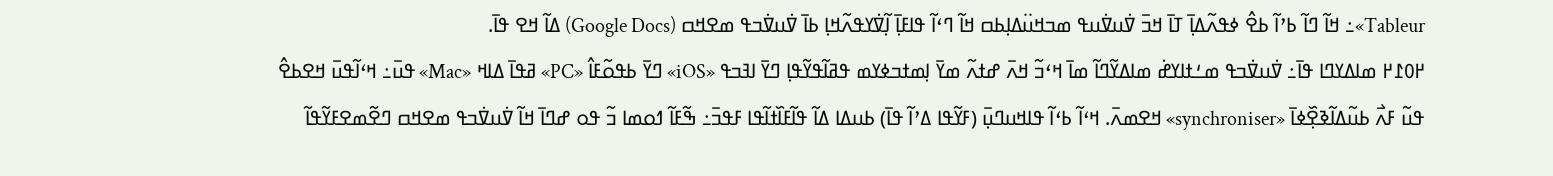Tableur»߸ ߞߊ߬ ߣߊ߬ ߕߴߊ߬ ߕߐ߮ ߦߟߍ߬ߡߊ߲߫ ߠߊ߫ ߞߏ߫ ߜ߭ߎߜ߭ߎߟ ߘߏߞߎ߳ߡߊ߲ߕߛ ߞߊ߬ ߣߵߊ߬ ߟߊߓߊ߲߫ ߊ߲߬ߜ߭ߌߟߍ߬ߞߊ߲ ߕߊ߫ ߜ߭ߎߜ߭ߏߟ ߘߐߞߛ (Google Docs) ߡߊ߬ ߞߐ ߟߊ߫.
߂߀߁߂ ߘߊߡߌߣߊ ߟߊ߫߸ ߜ߭ߎߜ߭ߏߟ ߘߑߙߊߌߝ߭ ߘߊߡߌ߬ߣߊ߬ ߘߊ߫ ߞߵߏ߬ ߞߍ߫ ߝߙߍ߬ ߘߌ߫ ߊ߲ߘߙߏߦߌߘ ߟߥߊ߬ߟߌ߬ߟߊ߲ ߣߌ߫ ߊߔߏߟ «iOS» ߣߌ߫ ߕߟߋ߬ߓߊ߮ «PC» ߥߟߊ߫ ߡߊߞ «Mac» ߟߎ߫߸ ߞߵߊ߬ߟߎ߫ ߞߐߕߐ߮ ߟߎ߬ ߓߍ߯ ߕߎ߬ߡߊ߬ߢߐ߲߰ߦߊ߫ «synchroniser» ߞߐߘߍ߫. ߞߵߊ߬ ߕߵߊ߬ ߟߊߞߎߣߎ߲߫ (ߓߌ߬ߟߊ ߡߴߊ߬ ߟߊ߫) ߕߎߡߊ ߡߊ߬ ߟߊ߬ߓߊ߰ߙߊ߬ߟߊ ߓߟߏ߫߸ ߒ߬ߓߊ߬ ߗߋߘߊ ߏ߬ ߟߋ ߝߣߊ߫ ߞߊ߬ ߜ߭ߎߜ߭ߏߟ ߘߐߞߛ ߣߐ߬ߘߐߓߌ߬ߟߊ߬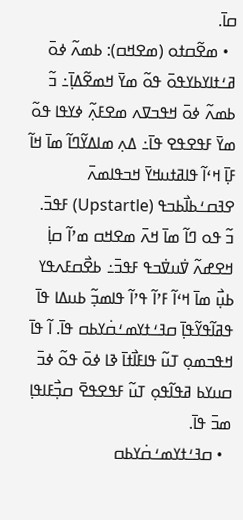ߛߊ߫.
  • ߘߐ߬ߛߙߋ (ߘߐߞߛ): ߕߘߍ߬ ߦߋ߫ ߥߑߙߊߌߕߌߟߋ߫ ߟߋ߬ ߘߌ߫ ߞߘߐ߬ߡߊ߲߫߸ ߏ߬ ߕߘߍ߬ ߦߋ߫ ߞߟߏߜߍ ߘߐߓߍ߲߬ ߦߌߟߊ ߟߋ߬ ߘߌ߫ ߓߟߐߟߐ ߟߊ߫߸ ߡߍ߲ ߘߊߡߌ߬ߣߊ߬ ߘߊ߫ ߞߊ߬ ߓߊ߲߫ ߞߵߊ߬ ߟߊߥߙߎߞߌ߫ ߞߏߟߊߘߍ߫ ߐߔߛߑߕߊ߯ߕߏߟ (Upstartle) ߓߟߏ߫. ߏ߬ ߟߋ ߣߊ߬ ߘߊ߫ ߞߍ߫ ߘߐߞߛ ߘߴߊ߬ ߛߊ߲߭ ߞߐߝߍ߬ ߜ߭ߎߜ߭ߏߟ ߓߟߏ߫߸ ߕߐ߯ߛߓߍߟߌ ߕߎ߲߯ ߘߊ߫ ߞߵߊ߬ ߓߴߊ߬ ߟߴߊ߬ ߟߊߘߏ߲߬ ߕߎߡߊ ߟߊ߫ ߟߥߊ߬ߟߌ߬ߟߊ߲߫ ߛߔߑߙߌߘߑߛ߭ߌߕߛ ߟߊ߫. ߊ߬ ߟߊ߫ ߞߟߏߘߋ߲ ߠߎ߬ ߟߊߓߊ߯ߙߊ߫ ߢߊ ߦߋ߫ ߟߋ߬ ߦߏ߫ ߛߎߌߕ ߥߟߊ߬ߟߋ߲ ߠߎ߬ ߓߟߐߟߐ߫ ߛߏ߲߯ߓߊߟߊ߲ ߘߏ߫ ߟߊ߫.
  • ߛߔߑߙߌߘߑߛ߭ߌߕߛ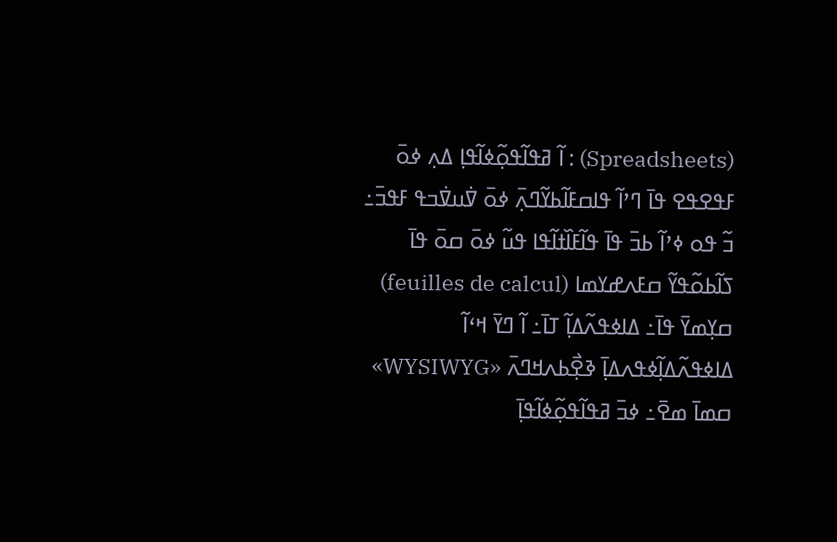(Spreadsheets) : ߊ߬ ߥߟߊ߬ߟߋ߲߬ߦߊ߬ߟߊ߲ ߡߍ߲ ߦߋ߫ ߓߟߐߟߐ ߟߊ߫ ߣߴߊ߬ ߟߊߛߓߊ߬ߕߌ߬ߣߍ߲߫ ߦߋ߫ ߜ߭ߎߜ߭ߏߟ ߓߟߏ߫߸ ߏ߬ ߟߋ ߦߴߊ߬ ߕߏ߫ ߟߊ߫ ߟߊ߬ߓߊ߰ߙߊ߬ߟߊ ߟߎ߬ ߦߋ߫ ߛߋ߫ ߟߊ߫ ߖߊ߬ߕߋ߬ߟߌ߬ ߛߓߍߝߌߘߊ (feuilles de calcul) ߛߌ߲ߘߌ߫ ߟߊ߫߸ ߡߊߦߟߍ߬ߡߊ߲߬ ߠߊ߫߸ ߊ߬ ߣߌ߫ ߞߵߊ߬ ߡߊߦߟߍ߬ߡߊ߲߬ߦߟߍߡߊ߲߫ ߢߐ߲߯ߕߍߞߣߍ߫ «WYSIWYG» ߛߘߊ߫ ߘߐ߫߸ ߦߏ߫ ߥߟߊ߬ߟߋ߲߬ߦߊ߬ߟߊ߲߫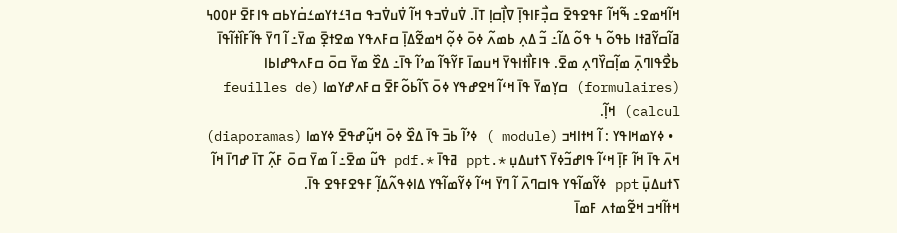ߞߊ߬ߞߘߐ߸ ߒ߬ߞߊ߬ ߓߟߐߟߐ߫ ߛߏ߲߯ߓߊߟߊ߲߫ ߜߊ߲߯ߛߊ߲ ߠߊ߫. ߜ߭ߎߜ߭ߏߟ ߞߊ߬ ߜ߭ߎߜ߭ߏߟ ߛߔߑߙߌߘߑߛ߭ߌߕߛ ߟߊߓߐ߫ ߂߀߀߆ ߥߊ߬ߛߌ߬ߥߙߊ ߕߟߋ߬ ߆ ߟߋ߬ ߡߊ߬߸ ߏ߬ ߡߍ߲ ߕߘߍ߬ ߦߋ߫ ߦߋ߲߬ ߞߘߐ߬ߡߊ߲߫ ߛߓߍߟߌ ߘߐߙߐ߲߫ ߘߌ߫߸ ߊ߬ ߣߌ߫ ߟߊ߬ߓߊ߰ߙߊ߬ߟߊ߫ ߕߐ߯ߟߊߣߍ߲߫ ߘߊ߲߬ߛߌ߰ߣߍ߲ ߘߐ߫. ߟߊߓߊ߯ߙߊߟߌ߫ ߞߎߘߊ߫ ߓߌ߬ߟߊ߬ ߘߴߊ߬ ߟߊ߫߸ ߡߐ߰ ߘߌ߫ ߛߋ߫ ߛߓߍߟߝߊߕߊ (formulaires) ߛߌ߲ߘߌ߫ ߟߊ߫ ߞߵߊ߬ ߞߐߝߟߌ ߦߋ߫ ߖߊ߬ߕߋ߬ߓߐ߫ ߛߓߍߝߌߘߊ (feuilles de calcul) ߞߊ߲߬.
  • ߦߌߘߞߊߟߌ : ߊ߬ ߞߙߊߞߏ (module ) ߦߴߊ߬ ߕߏ߫ ߟߊ߫ ߡߐ߰ ߦߋ߫ ߞߎ߲߬ߝߟߐ߫ ߦߌߘߊ (diaporamas) ߞߍ߫ ߟߊ߫ ߞߊ߬ ߓߊ߲߫ ߞߵߊ߬ ߟߊߝߏ߬ߦߌ߫ ߖߙߎߡߎ߲ *.ppt ߥߟߊ߫ *.pdf ߟߎ߬ ߘߐ߫߸ ߊ߬ ߘߌ߫ ߛߋ߫ ߓߍ߲߬ ߠߊ߫ ߝߣߊ߫ ߞߊ߬ ߖߙߎߡߎ߲߫ ppt ߦߌ߬ߘߊ߬ߟߌ ߟߊߛߣߍ߫ ߊ߬ ߣߌ߫ ߞߵߊ߬ ߦߌ߬ߘߊ߬ߟߌ ߡߊߦߟߍ߬ߡߊ߲߬ ߓߟߐߓߟߐ ߟߊ߫.
ߞߙߊ߬ߞߏ ߞߐ߬ߘߙߍ ߓߘߊ߫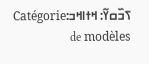ߖߏ߰ߛߌ߬: ߞߙߊߞߏ:Catégorie de modèles